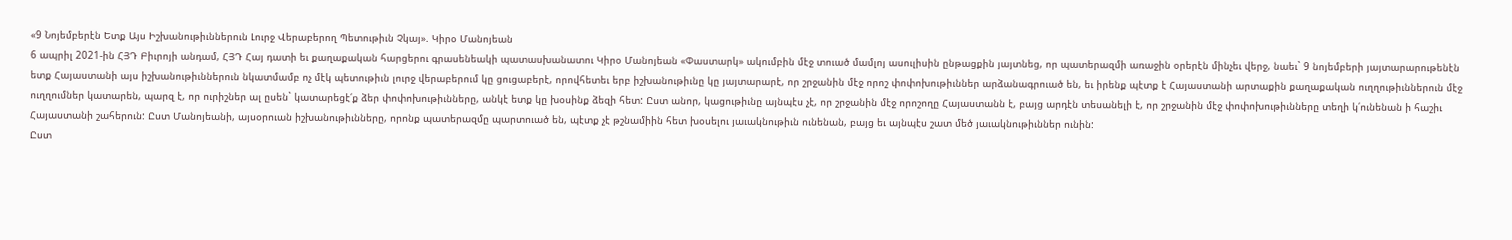«9 Նոյեմբերէն Ետք Այս Իշխանութիւններուն Լուրջ Վերաբերող Պետութիւն Չկայ». Կիրօ Մանոյեան
6 ապրիլ 2021-ին ՀՅԴ Բիւրոյի անդամ, ՀՅԴ Հայ դատի եւ քաղաքական հարցերու գրասենեակի պատասխանատու Կիրօ Մանոյեան «Փաստարկ» ակումբին մէջ տուած մամլոյ ասուլիսին ընթացքին յայտնեց, որ պատերազմի առաջին օրերէն մինչեւ վերջ, նաեւ` 9 նոյեմբերի յայտարարութենէն ետք Հայաստանի այս իշխանութիւններուն նկատմամբ ոչ մէկ պետութիւն լուրջ վերաբերում կը ցուցաբերէ, որովհետեւ երբ իշխանութիւնը կը յայտարարէ, որ շրջանին մէջ որոշ փոփոխութիւններ արձանագրուած են, եւ իրենք պէտք է Հայաստանի արտաքին քաղաքական ուղղութիւններուն մէջ ուղղումներ կատարեն, պարզ է, որ ուրիշներ ալ ըսեն` կատարեցէ՛ք ձեր փոփոխութիւնները, անկէ ետք կը խօսինք ձեզի հետ: Ըստ անոր, կացութիւնը այնպէս չէ, որ շրջանին մէջ որոշողը Հայաստանն է, բայց արդէն տեսանելի է, որ շրջանին մէջ փոփոխութիւնները տեղի կ՛ունենան ի հաշիւ Հայաստանի շահերուն: Ըստ Մանոյեանի, այսօրուան իշխանութիւնները, որոնք պատերազմը պարտուած են, պէտք չէ թշնամիին հետ խօսելու յաւակնութիւն ունենան, բայց եւ այնպէս շատ մեծ յաւակնութիւններ ունին:
Ըստ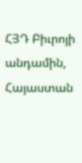ՀՅԴ Բիւրոյի անդամին, Հայաստան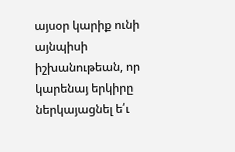այսօր կարիք ունի այնպիսի իշխանութեան, որ կարենայ երկիրը ներկայացնել ե՛ւ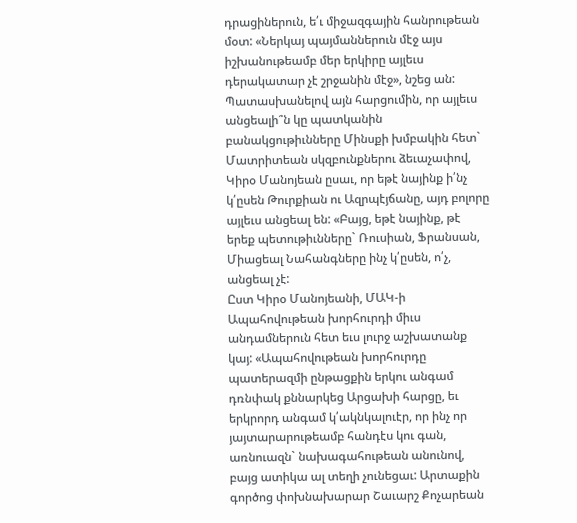դրացիներուն, ե՛ւ միջազգային հանրութեան մօտ: «Ներկայ պայմաններուն մէջ այս իշխանութեամբ մեր երկիրը այլեւս դերակատար չէ շրջանին մէջ», նշեց ան:
Պատասխանելով այն հարցումին, որ այլեւս անցեալի՞ն կը պատկանին բանակցութիւնները Մինսքի խմբակին հետ` Մատրիտեան սկզբունքներու ձեւաչափով, Կիրօ Մանոյեան ըսաւ, որ եթէ նայինք ի՛նչ կ՛ըսեն Թուրքիան ու Ազրպէյճանը, այդ բոլորը այլեւս անցեալ են: «Բայց, եթէ նայինք, թէ երեք պետութիւնները` Ռուսիան, Ֆրանսան, Միացեալ Նահանգները ինչ կ՛ըսեն, ո՛չ, անցեալ չէ:
Ըստ Կիրօ Մանոյեանի, ՄԱԿ-ի Ապահովութեան խորհուրդի միւս անդամներուն հետ եւս լուրջ աշխատանք կայ: «Ապահովութեան խորհուրդը պատերազմի ընթացքին երկու անգամ դռնփակ քննարկեց Արցախի հարցը, եւ երկրորդ անգամ կ՛ակնկալուէր, որ ինչ որ յայտարարութեամբ հանդէս կու գան, առնուազն` նախագահութեան անունով, բայց ատիկա ալ տեղի չունեցաւ: Արտաքին գործոց փոխնախարար Շաւարշ Քոչարեան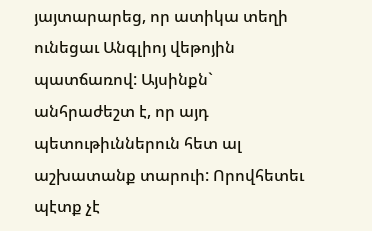յայտարարեց, որ ատիկա տեղի ունեցաւ Անգլիոյ վեթոյին պատճառով: Այսինքն` անհրաժեշտ է, որ այդ պետութիւններուն հետ ալ աշխատանք տարուի: Որովհետեւ պէտք չէ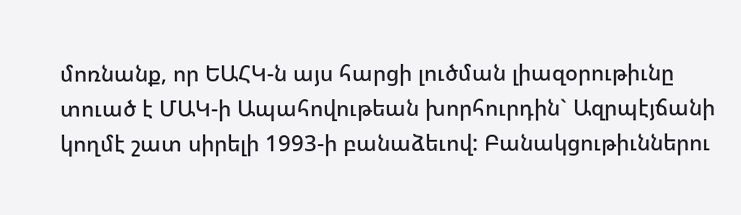մոռնանք, որ ԵԱՀԿ-ն այս հարցի լուծման լիազօրութիւնը տուած է ՄԱԿ-ի Ապահովութեան խորհուրդին` Ազրպէյճանի կողմէ շատ սիրելի 1993-ի բանաձեւով: Բանակցութիւններու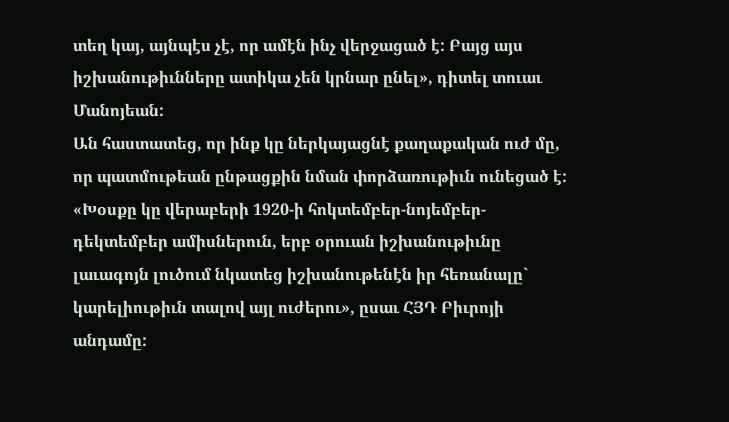տեղ կայ, այնպէս չէ, որ ամէն ինչ վերջացած է: Բայց այս իշխանութիւնները ատիկա չեն կրնար ընել», դիտել տուաւ Մանոյեան:
Ան հաստատեց, որ ինք կը ներկայացնէ քաղաքական ուժ մը, որ պատմութեան ընթացքին նման փորձառութիւն ունեցած է: «Խօսքը կը վերաբերի 1920-ի հոկտեմբեր-նոյեմբեր-դեկտեմբեր ամիսներուն, երբ օրուան իշխանութիւնը լաւագոյն լուծում նկատեց իշխանութենէն իր հեռանալը` կարելիութիւն տալով այլ ուժերու», ըսաւ ՀՅԴ Բիւրոյի անդամը: